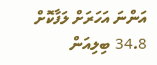އަންނަ އަހަރަށް ލަފާކޮށް 34.8 ބިލިއަން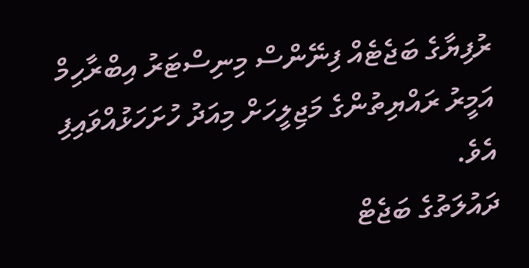ރުފިޔާގެ ބަޖެޓެއް ފިނޭންސް މިނިސްޓަރު އިބްރާހިމް އަމީރު ރައްޔިތުންގެ މަޖިލީހަށް މިއަދު ހުށަހަޅުއްވައިފި އެވެ.
ދައުލަތުގެ ބަޖެޓް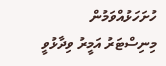ހުށަހަޅުއްވަމުން މިނިސްޓަރު އަމީރު ވިދާޅުވީ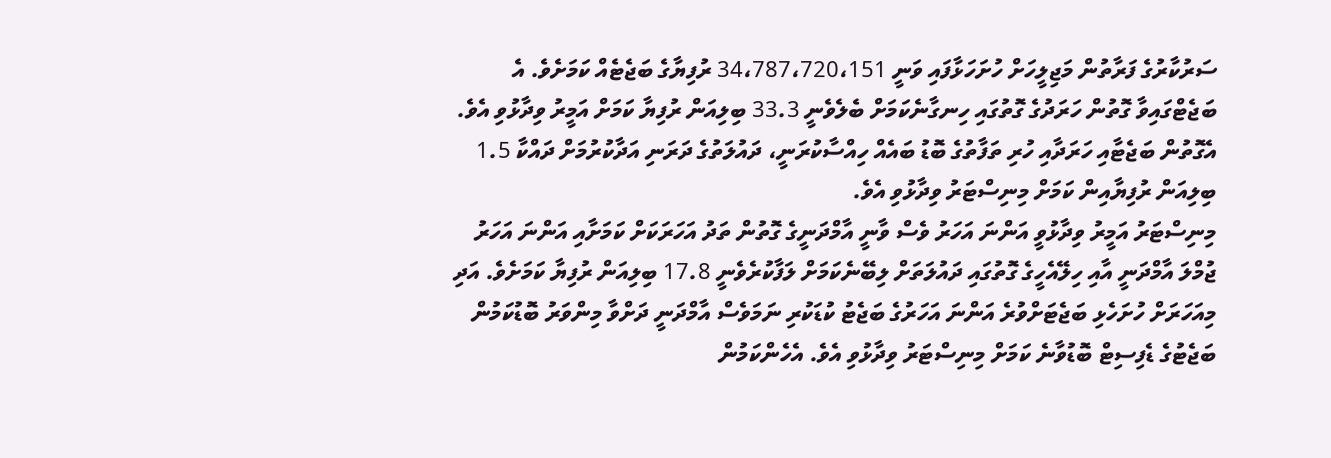ސަރުކާރުގެ ފަރާތުން މަޖިލީހަށް ހުށަހަޅާފައި ވަނީ 34،787،720،151 ރުފިޔާގެ ބަޖެޓެއް ކަމަށެވެ. އެ ބަޖެޓްގައިވާ ގޮތުން ހަރަދުގެ ގޮތުގައި ހިނގާނެކަމަށް ބެލެވެނީ 33.3 ބިލިއަން ރުފިޔާ ކަމަށް އަމީރު ވިދާޅުވި އެވެ. އެގޮތުން ބަޖެޓާއި ހަރަދާއި ހުރި ތަފާތުގެ ބޮޑު ބައެއް ހިއްސާކުރަނީ، ދައުލަތުގެ ދަރަނި އަދާކުރުމަށް ދައްކާ 1.5 ބިލިއަން ރުފިޔާއިން ކަމަށް މިނިސްޓަރު ވިދާޅުވި އެވެ.
މިނިސްޓަރު އަމީރު ވިދާޅުވީ އަންނަ އަހަރު ވެސް ވާނީ އާމްދަނީގެ ގޮތުން ތަދު އަހަރަކަށް ކަމަށާއި އަންނަ އަހަރު ޖުމްލަ އާމްދަނީ އާއި ހިލޭއެހީގެ ގޮތުގައި ދައުލަތަށް ލިބޭނެކަމަށް ލަފާކުރެވެނީ 17.8 ބިލިއަން ރުފިޔާ ކަމަށެވެ. އަދި މިއަހަރަށް ހުށަހެޅި ބަޖެޓަށްވުރެ އަންނަ އަހަރުގެ ބަޖެޓު ކުޑަކުރި ނަމަވެސް އާމްދަނީ ދަށްވާ މިންވަރު ބޮޑުކަމުން ބަޖެޓުގެ ޑެފިސިޓް ބޮޑުވާނެ ކަމަށް މިނިސްޓަރު ވިދާޅުވި އެވެ. އެހެންކަމުން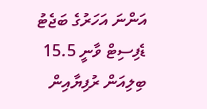އަންނަ އަހަރުގެ ބަޖެޓު ޑެފިސިޓް ވާނީ 15.5 ބިލިއަން ރުފިޔާއިން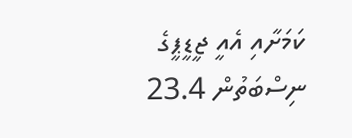ކަމަށާއި އެއީ ޖީޑީޕީގެ ނިސްބަތުން 23.4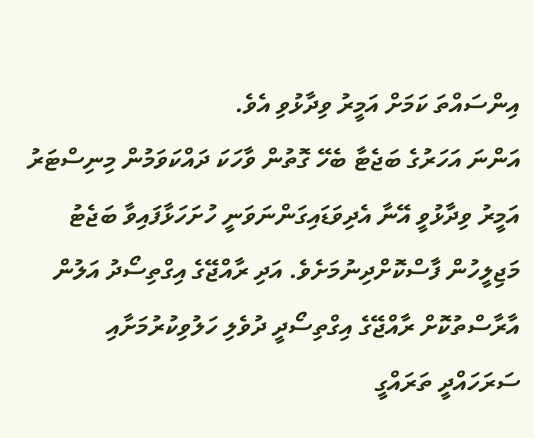އިންސައްތަ ކަމަށް އަމީރު ވިދާޅުވި އެވެ.
އަންނަ އަހަރުގެ ބަޖެޓާ ބެހޭ ގޮތުން ވާހަކަ ދައްކަވަމުން މިނިސްޓަރު އަމީރު ވިދާޅުވީ އޭނާ އެދިވަޑައިގަންނަވަނީ ހުށަހަޅާފައިވާ ބަޖެޓު މަޖިލީހުން ފާސްކޮށްދިނުމަށެވެ. އަދި ރާއްޖޭގެ އިގްތިސޯދު އަލުން އާރާސްތުކޮށް ރާއްޖޭގެ އިގްތިސޯދީ ދުވެލި ހަލުވިކުރުމަށާއި ސަރަހައްދީ ތަރައްގީ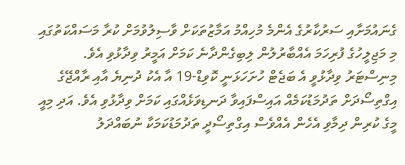ގެނައުމަށާއި ސަރުކާރުގެ އެންމެ މުހިއްމު އަމާޒުތަކަށް ވާސިލުވުމަށް ކުރާ މަސައްކަތުގައި މި މަޖިލީހުގެ ފުރިހަމަ އެއްބާރުލުން ލިބިގެންދާނެ ކަމަށް އަމީރު ވިދާޅުވި އެވެ.
މިނިސްޓަރު ވިދާޅުވީ އެ ބަޖެޓް ހުށަހަޅަނީ ކޮވިޑް-19 އާ އެކު ދުނިޔެ އާއި ރާއްޖޭގެ އިގްތިސޯދަށް ތަދުމަޑުކަމެއް އައިސްފައިވާ ދަނޑިވަޅެއްގައި ކަމަށް ވިދާޅުވި އެވެ. އަދި މިއީ މީގެ ކުރިން ދިމާވި އެހެން އެއްވެސް އިގްތިސޯދީ ތަދުމަޑުކަމަކާ ނުބައްދަލު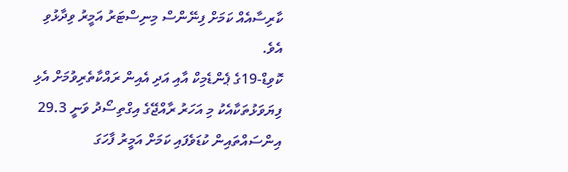ކާރިސާއެއް ކަމަށް ފިނޭންސް މިނިސްޓަރު އަމީރު ވިދާޅުވި އެވެ.
ކޮވިޑް-19ގެ ޕެންޑެމިކް އާއި އަދި އެއިން ރައްކާތެރިވުމަށް އެޅި ފިޔަވަޅުތަކާއެކު މި އަހަރު ރާއްޖޭގެ އިގްތިސޯދު ވަނީ 29.3 އިންސައްތައިން ކުޑަވެފައި ކަމަށް އަމީރު ފާހަގަ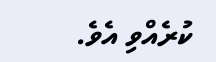ކުރެއްވި އެވެ.